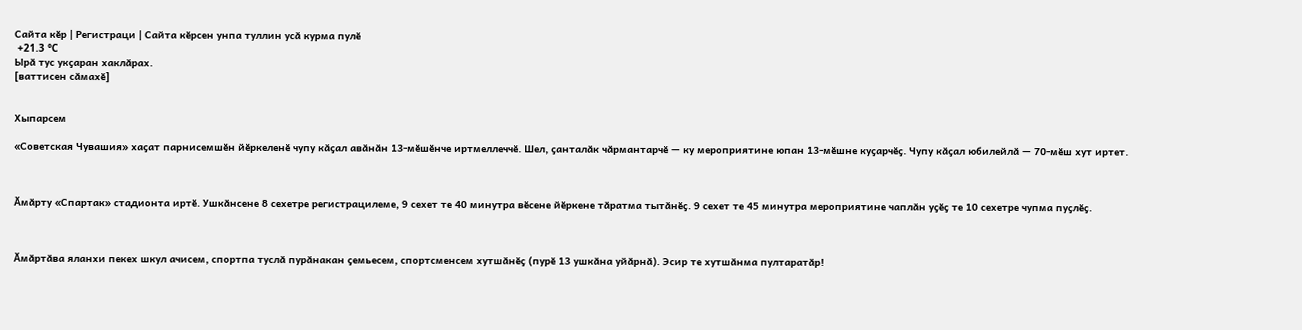Сайта кӗр | Регистраци | Сайта кӗрсен унпа туллин усӑ курма пулӗ
 +21.3 °C
Ырӑ тус укҫаран хаклӑрах.
[ваттисен сӑмахӗ]


Хыпарсем

«Советская Чувашия» хаҫат парнисемшӗн йӗркеленӗ чупу кӑҫал авӑнӑн 13-мӗшӗнче иртмеллеччӗ. Шел, ҫанталӑк чӑрмантарчӗ — ку мероприятине юпан 13-мӗшне куҫарчӗҫ. Чупу кӑҫал юбилейлӑ — 70-мӗш хут иртет.



Ӑмӑрту «Спартак» стадионта иртӗ. Ушкӑнсене 8 сехетре регистрацилеме, 9 сехет те 40 минутра вӗсене йӗркене тӑратма тытӑнӗҫ. 9 сехет те 45 минутра мероприятине чаплӑн уҫӗҫ те 10 сехетре чупма пуҫлӗҫ.



Ӑмӑртӑва яланхи пекех шкул ачисем, спортпа туслӑ пурӑнакан ҫемьесем, спортсменсем хутшӑнӗҫ (пурӗ 13 ушкӑна уйӑрнӑ). Эсир те хутшӑнма пултаратӑр!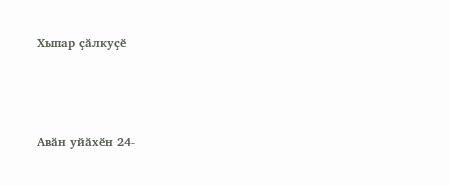Хыпар ҫӑлкуҫӗ



Авӑн уйӑхӗн 24-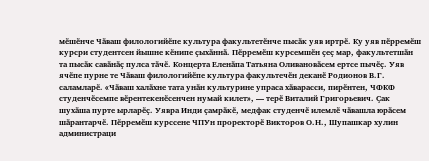мӗшӗнче Чӑваш филологийӗпе культура факультетӗнче пысӑк уяв иртрӗ. Ку уяв пӗрремӗш курсри студентсен йышне кӗнипе ҫыхӑннӑ. Пӗрремӗш курсемшӗн ҫеҫ мар, факультетшӑн та пысӑк савӑнӑҫ пулса тӑчӗ. Концерта Еленӑпа Татьяна Оливановӑсем ертсе пычӗҫ. Уяв ячӗпе пурне те Чӑваш филологийӗпе культура факультечӗн деканӗ Родионов В.Г. саламларӗ. «Чӑваш халӑхне тата унӑн культурине упраса хӑварасси, пирӗнтен, ЧФКФ студенчӗсемпе вӗрентекенӗсенчен нумай килет», — терӗ Виталий Григорьевич. Ҫак шухӑша пурте ырларӗҫ. Уявра Инди ҫамрӑкӗ, медфак студенчӗ илемлӗ чӑвашла юрӑсем шӑрантарчӗ. Пӗрремӗш курссене ЧПУн проректорӗ Викторов О.Н., Шупашкар хулин администраци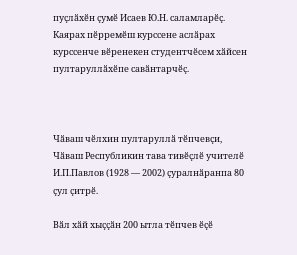пуҫлӑхӗн ҫумӗ Исаев Ю.Н. саламларӗҫ. Каярах пӗрремӗш курссене аслӑрах курссенче вӗренекен студентчӗсем хӑйсен пултаруллӑхӗпе савӑнтарчӗҫ.



Чӑваш чӗлхин пултаруллӑ тӗпчевҫи, Чӑваш Республикин тава тивӗҫлӗ учителӗ И.П.Павлов (1928 — 2002) ҫуралнӑранпа 80 ҫул ҫитрӗ.

Вӑл хӑй хыҫҫӑн 200 ытла тӗпчев ӗҫӗ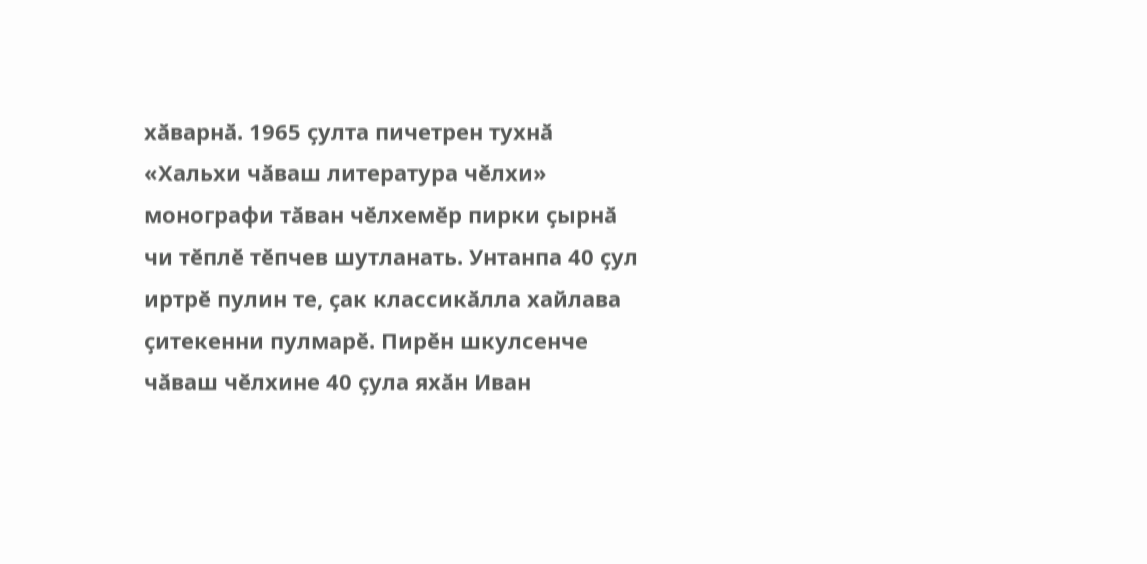хӑварнӑ. 1965 ҫулта пичетрен тухнӑ «Хальхи чӑваш литература чӗлхи» монографи тӑван чӗлхемӗр пирки ҫырнӑ чи тӗплӗ тӗпчев шутланать. Унтанпа 40 ҫул иртрӗ пулин те, ҫак классикӑлла хайлава ҫитекенни пулмарӗ. Пирӗн шкулсенче чӑваш чӗлхине 40 ҫула яхӑн Иван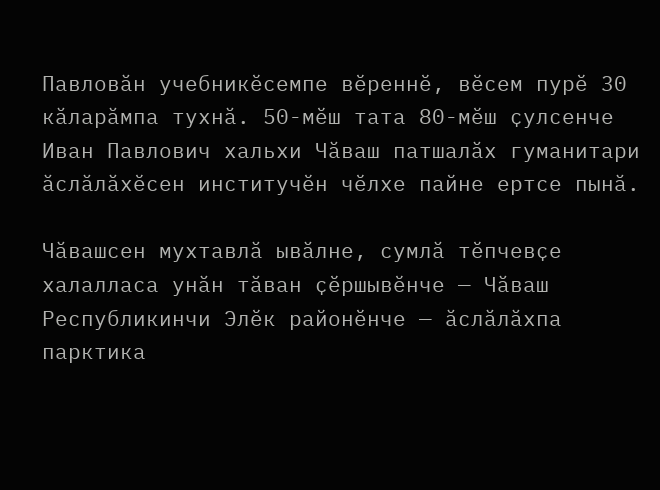Павловӑн учебникӗсемпе вӗреннӗ, вӗсем пурӗ 30 кӑларӑмпа тухнӑ. 50-мӗш тата 80-мӗш ҫулсенче Иван Павлович хальхи Чӑваш патшалӑх гуманитари ӑслӑлӑхӗсен институчӗн чӗлхе пайне ертсе пынӑ.

Чӑвашсен мухтавлӑ ывӑлне, сумлӑ тӗпчевҫе халалласа унӑн тӑван ҫӗршывӗнче — Чӑваш Республикинчи Элӗк районӗнче — ӑслӑлӑхпа парктика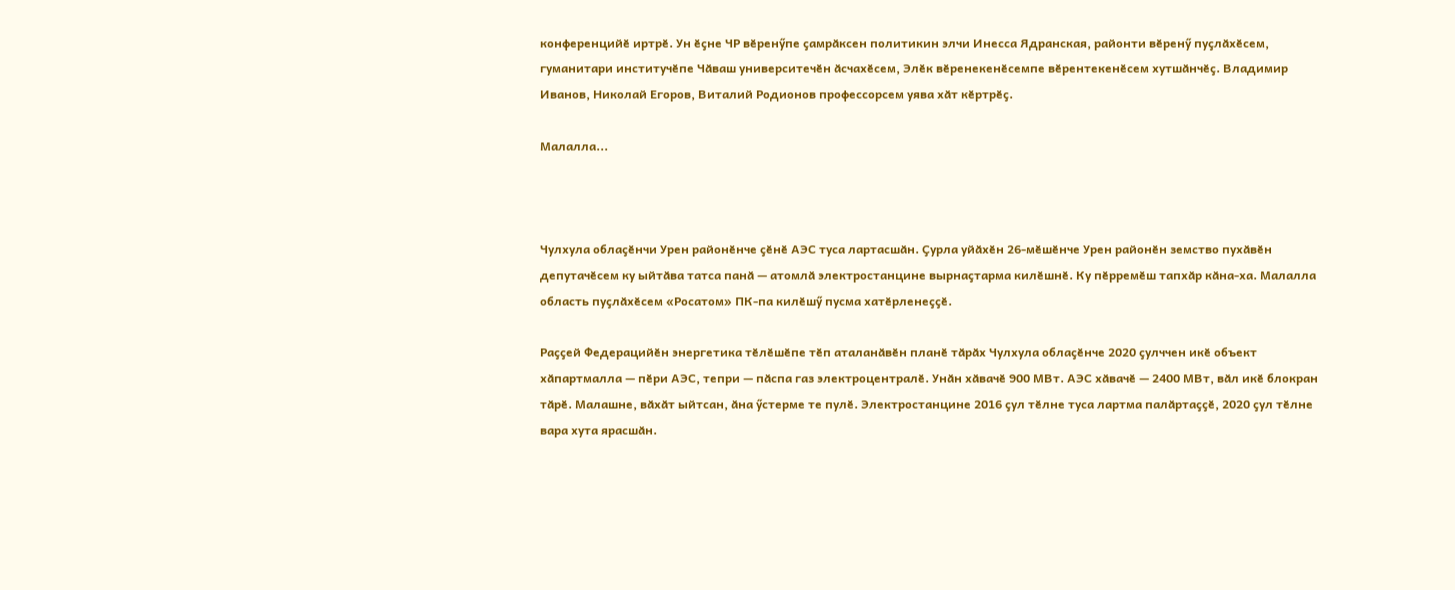конференцийӗ иртрӗ. Ун ӗҫне ЧР вӗренӳпе ҫамрӑксен политикин элчи Инесса Ядранская, районти вӗренӳ пуҫлӑхӗсем, гуманитари институчӗпе Чӑваш университечӗн ӑсчахӗсем, Элӗк вӗренекенӗсемпе вӗрентекенӗсем хутшӑнчӗҫ. Владимир Иванов, Николай Егоров, Виталий Родионов профессорсем уява хӑт кӗртрӗҫ.

Малалла...



Чулхула облаҫӗнчи Урен районӗнче ҫӗнӗ АЭС туса лартасшӑн. Ҫурла уйӑхӗн 26-мӗшӗнче Урен районӗн земство пухӑвӗн депутачӗсем ку ыйтӑва татса панӑ — атомлӑ электростанцине вырнаҫтарма килӗшнӗ. Ку пӗрремӗш тапхӑр кӑна-ха. Малалла область пуҫлӑхӗсем «Росатом» ПК-па килӗшӳ пусма хатӗрленеҫҫӗ.

Раҫҫей Федерацийӗн энергетика тӗлӗшӗпе тӗп аталанӑвӗн планӗ тӑрӑх Чулхула облаҫӗнче 2020 ҫулччен икӗ объект хӑпартмалла — пӗри АЭС, тепри — пӑспа газ электроцентралӗ. Унӑн хӑвачӗ 900 МВт. АЭС хӑвачӗ — 2400 МВт, вӑл икӗ блокран тӑрӗ. Малашне, вӑхӑт ыйтсан, ӑна ӳстерме те пулӗ. Электростанцине 2016 ҫул тӗлне туса лартма палӑртаҫҫӗ, 2020 ҫул тӗлне вара хута ярасшӑн.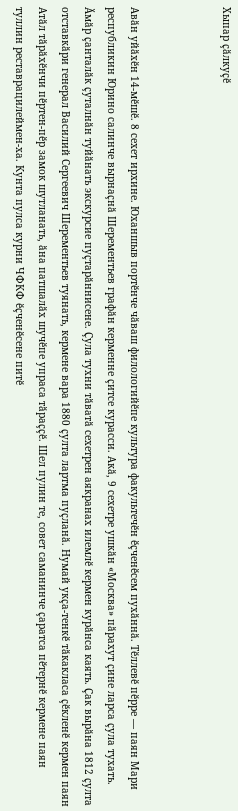Хыпар ҫӑлкуҫӗ



Авӑн уйӑхӗн 14-мӗшӗ. 8 сехет ирхине. Юханшыв портӗнче чӑваш филологийӗпе культура факультечӗн ӗҫченӗсем пухӑннӑ. Тӗллевӗ пӗрре — паян Мари республикин Юрино салинче вырнаҫнӑ Шерементьев графӑн керменне ҫитсе курасси. Акӑ, 9 сехетре ушкӑн «Москва» пӑрахут ҫине ларса ҫула тухать. Ӑмӑр ҫанталӑк ҫуталнӑн туйӑнать экскурсие пуҫтарӑннисене. Ҫула тухни тӑватӑ сехетрен аякранах илемлӗ кермен курӑнса каять. Ҫак вырӑна 1812 ҫулта отставкӑри генерал Василий Сергеевич Шерементьев туянать, кермене вара 1880 ҫулта лартма пуҫланӑ. Нумай укҫа-тенкӗ тӑкакласа ҫӗкленӗ кермен паян Атӑл тӑрӑхӗнчи пӗртен-пӗр замок шутланать, ӑна патшалӑх шучӗпе упраса тӑраҫҫӗ. Шел пулин те, совет саманинче ҫаратса пӗтернӗ кермене паян туллин реставрацилеймен-ха. Кунта пулса курни ЧФКФ ӗҫченӗсене питӗ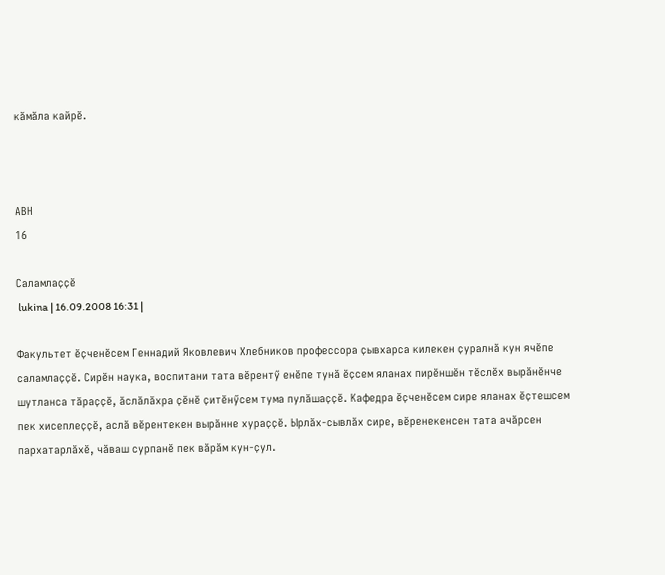кӑмӑла кайрӗ.



АВН
16

Саламлаҫҫӗ
 lukina | 16.09.2008 16:31 |

Факультет ӗҫченӗсем Геннадий Яковлевич Хлебников профессора ҫывхарса килекен ҫуралнӑ кун ячӗпе саламлаҫҫӗ. Сирӗн наука, воспитани тата вӗрентӳ енӗпе тунӑ ӗҫсем яланах пирӗншӗн тӗслӗх вырӑнӗнче шутланса тӑраҫҫӗ, ӑслӑлӑхра ҫӗнӗ ҫитӗнӳсем тума пулӑшаҫҫӗ. Кафедра ӗҫченӗсем сире яланах ӗҫтешсем пек хисеплеҫҫӗ, аслӑ вӗрентекен вырӑнне хураҫҫӗ. Ырлӑх-сывлӑх сире, вӗренекенсен тата ачӑрсен пархатарлӑхӗ, чӑваш сурпанӗ пек вӑрӑм кун-ҫул.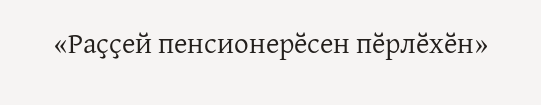«Раҫҫей пенсионерӗсен пӗрлӗхӗн»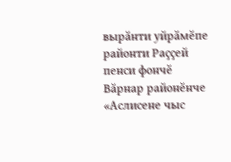вырӑнти уйрӑмӗпе районти Раҫҫей пенси фончӗ Вӑрнар районӗнче «Аслисене чыс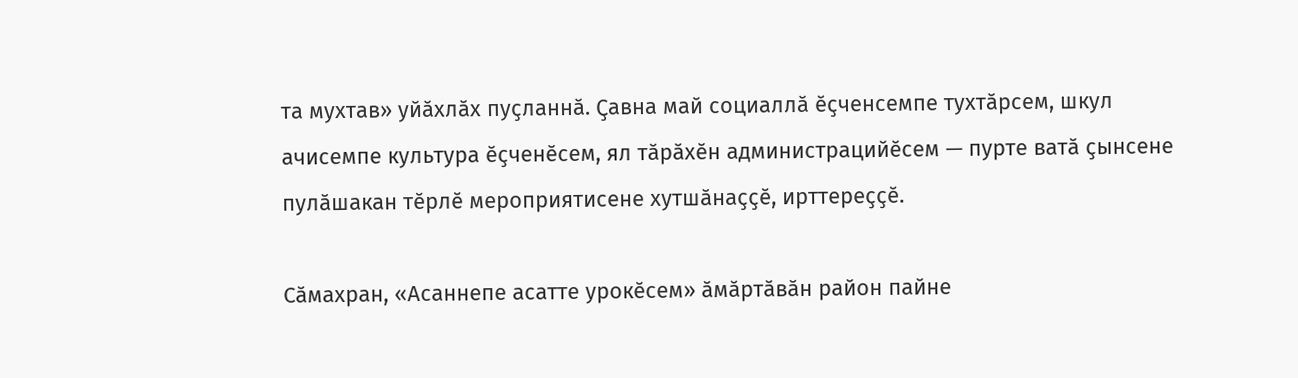та мухтав» уйӑхлӑх пуҫланнӑ. Ҫавна май социаллӑ ӗҫченсемпе тухтӑрсем, шкул ачисемпе культура ӗҫченӗсем, ял тӑрӑхӗн администрацийӗсем — пурте ватӑ ҫынсене пулӑшакан тӗрлӗ мероприятисене хутшӑнаҫҫӗ, ирттереҫҫӗ.

Сӑмахран, «Асаннепе асатте урокӗсем» ӑмӑртӑвӑн район пайне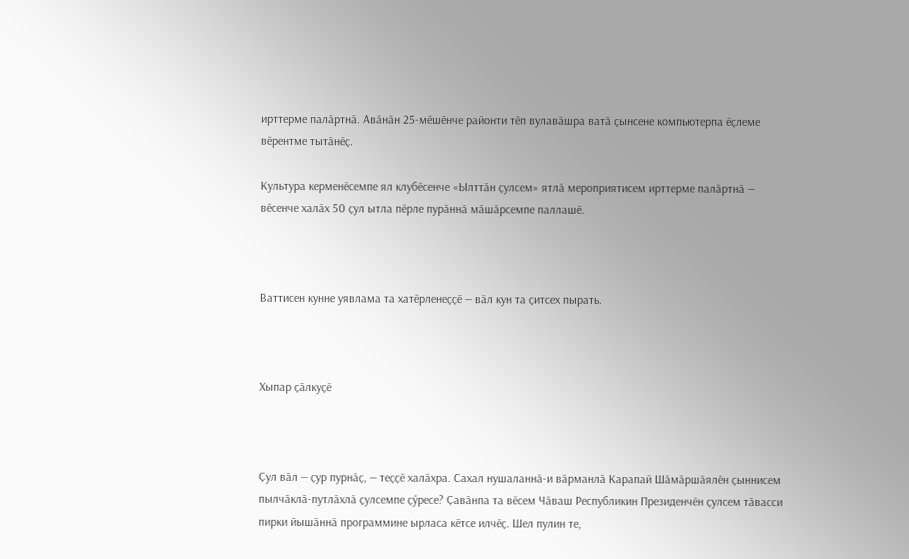ирттерме палӑртнӑ. Авӑнӑн 25-мӗшӗнче районти тӗп вулавӑшра ватӑ ҫынсене компьютерпа ӗҫлеме вӗрентме тытӑнӗҫ.

Культура керменӗсемпе ял клубӗсенче «Ылттӑн ҫулсем» ятлӑ мероприятисем ирттерме палӑртнӑ — вӗсенче халӑх 50 ҫул ытла пӗрле пурӑннӑ мӑшӑрсемпе паллашӗ.



Ваттисен кунне уявлама та хатӗрленеҫҫӗ — вӑл кун та ҫитсех пырать.



Хыпар ҫӑлкуҫӗ



Ҫул вӑл — ҫур пурнӑҫ, — теҫҫӗ халӑхра. Сахал нушаланнӑ-и вӑрманлӑ Карапай Шӑмӑршӑялӗн ҫыннисем пылчӑклӑ-путлӑхлӑ ҫулсемпе ҫӳресе? Ҫавӑнпа та вӗсем Чӑваш Республикин Президенчӗн ҫулсем тӑвасси пирки йышӑннӑ программине ырласа кӗтсе илчӗҫ. Шел пулин те,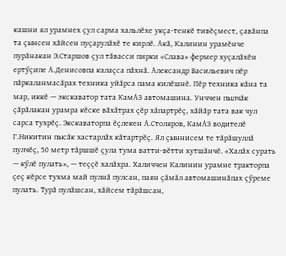кашни ял урамнех ҫул сарма хальлӗхе укҫа-тенкӗ тивӗҫмест, ҫавӑнпа та ҫынсен хӑйсен пуҫарулӑхӗ те кирлӗ. Акӑ, Калинин урамӗнче пурӑнакан Э.Старшов ҫул тӑвасси пирки «Слава» фермер хуҫалӑхӗн ертӳҫипе А.Денисовпа калаҫса пӑхнӑ. Александр Васильевич пӗр пӑркаланмасӑрах техника уйӑрса пама килӗшнӗ. Пӗр техника кӑна та мар, иккӗ — экскаватор тата КамАЗ автомашина. Унччен пылчӑк ҫӑрӑлакан урамра кӗске вӑхӑтрах ҫӗр хӑпартрӗҫ, хӑйӑр тата вак чул сарса тухрӗҫ. Экскаваторпа ӗҫлекен А.Столяров, КамАЗ водителӗ Г.Никитин пысӑк хастарлӑх кӑтартрӗҫ. Ял ҫыннисем те тӑрӑшуллӑ пулчӗҫ, 50 метр тӑршшӗ ҫула тума ватти-вӗтти хутшӑнчӗ. «Халӑх сурать — кӳлӗ пулать», — теҫҫӗ халӑхра. Халиччен Калинин урамне тракторпа ҫеҫ кӗрсе тухма май пулнӑ пулсан, паян ҫӑмӑл автомашинӑпах ҫӳреме пулать. Турӑ пулӑшсан, хӑйсем тӑрӑшсан,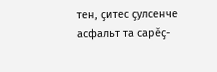тен, ҫитес ҫулсенче асфальт та сарӗҫ-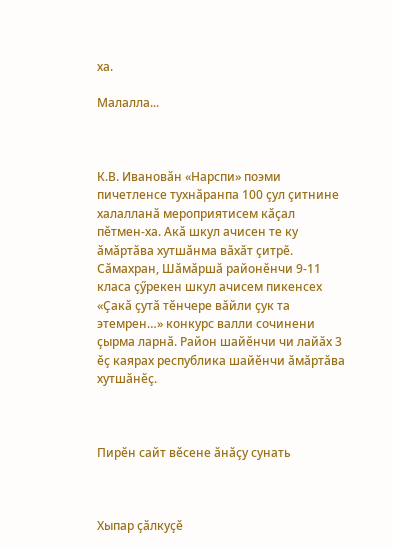ха.

Малалла...



К.В. Ивановӑн «Нарспи» поэми пичетленсе тухнӑранпа 100 ҫул ҫитнине халалланӑ мероприятисем кӑҫал пӗтмен-ха. Акӑ шкул ачисен те ку ӑмӑртӑва хутшӑнма вӑхӑт ҫитрӗ. Сӑмахран, Шӑмӑршӑ районӗнчи 9-11 класа ҫӳрекен шкул ачисем пикенсех «Ҫакӑ ҫутӑ тӗнчере вӑйли ҫук та этемрен…» конкурс валли сочинени ҫырма ларнӑ. Район шайӗнчи чи лайӑх 3 ӗҫ каярах республика шайӗнчи ӑмӑртӑва хутшӑнӗҫ.



Пирӗн сайт вӗсене ӑнӑҫу сунать



Хыпар ҫӑлкуҫӗ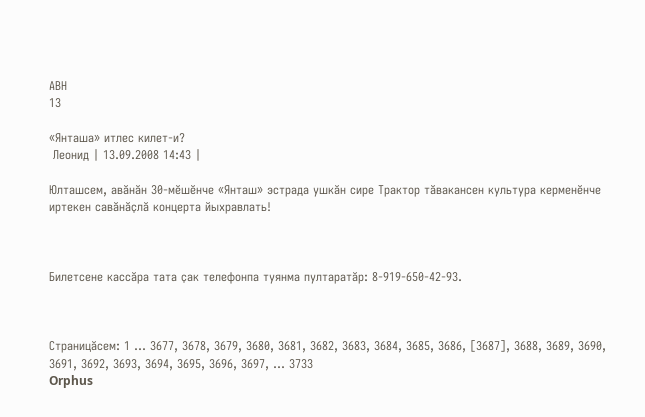АВН
13

«Янташа» итлес килет-и?
 Леонид | 13.09.2008 14:43 |

Юлташсем, авӑнӑн 30-мӗшӗнче «Янташ» эстрада ушкӑн сире Трактор тӑвакансен культура керменӗнче иртекен савӑнӑҫлӑ концерта йыхравлать!



Билетсене кассӑра тата ҫак телефонпа туянма пултаратӑр: 8-919-650-42-93.



Страницӑсем: 1 ... 3677, 3678, 3679, 3680, 3681, 3682, 3683, 3684, 3685, 3686, [3687], 3688, 3689, 3690, 3691, 3692, 3693, 3694, 3695, 3696, 3697, ... 3733
Orphus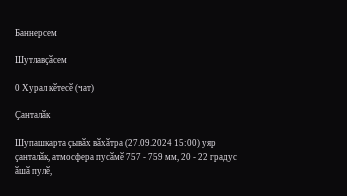Баннерсем

Шутлавҫӑсем

0 Хурал кӗтесӗ (чат)

Ҫанталӑк

Шупашкарта ҫывӑх вӑхӑтра (27.09.2024 15:00) уяр ҫанталӑк, атмосфера пусӑмӗ 757 - 759 мм, 20 - 22 градус ӑшӑ пулӗ,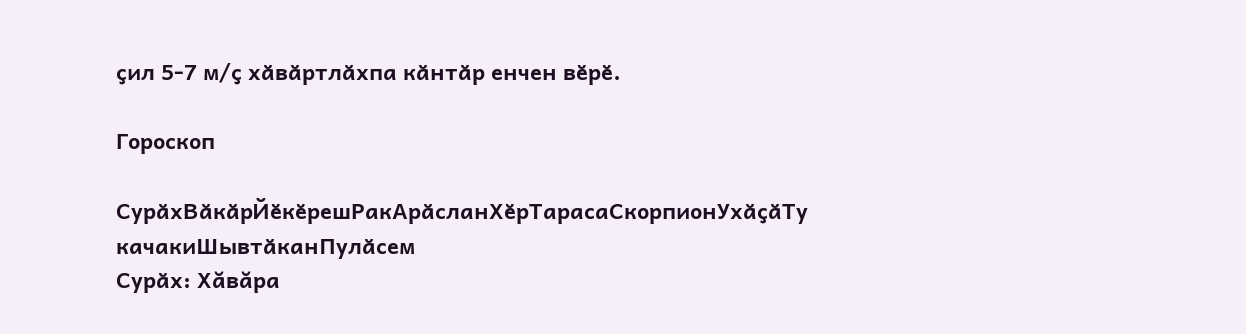ҫил 5-7 м/ҫ хӑвӑртлӑхпа кӑнтӑр енчен вӗрӗ.

Гороскоп

СурӑхВӑкӑрЙӗкӗрешРакАрӑсланХӗрТарасаСкорпионУхӑҫӑТу качакиШывтӑканПулӑсем
Сурӑх: Хăвăра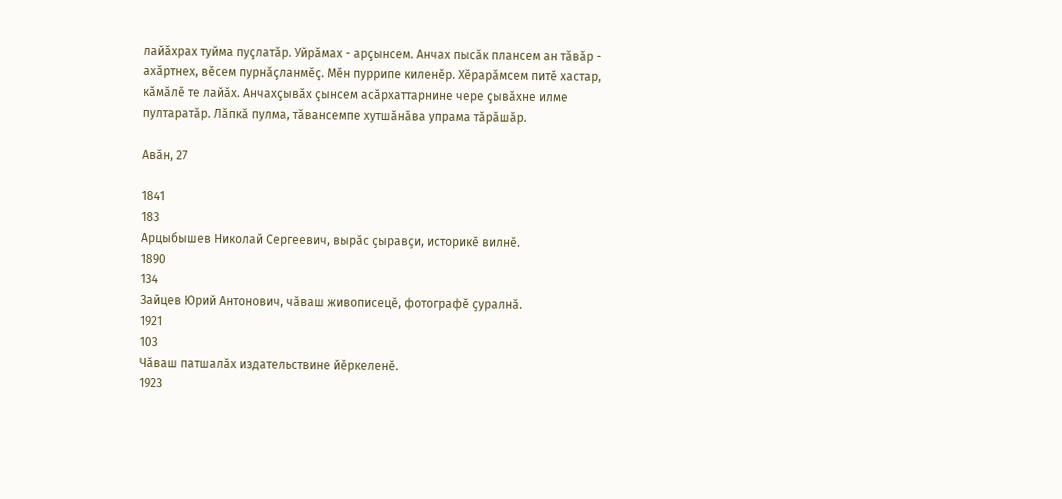лайăхрах туйма пуçлатăр. Уйрăмах - арçынсем. Анчах пысăк плансем ан тăвăр - ахăртнех, вĕсем пурнăçланмĕç. Мĕн пуррипе киленĕр. Хĕрарăмсем питĕ хастар, кăмăлĕ те лайăх. Анчахçывăх çынсем асăрхаттарнине чере çывăхне илме пултаратăр. Лăпкă пулма, тăвансемпе хутшăнăва упрама тăрăшăр.

Авӑн, 27

1841
183
Арцыбышев Николай Сергеевич, вырӑс ҫыравҫи, историкӗ вилнӗ.
1890
134
Зайцев Юрий Антонович, чӑваш живописецӗ, фотографӗ ҫуралнӑ.
1921
103
Чӑваш патшалӑх издательствине йӗркеленӗ.
1923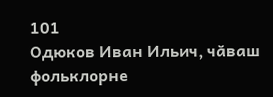101
Одюков Иван Ильич, чӑваш фольклорне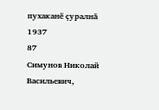пухаканӗ ҫуралнӑ
1937
87
Симунов Николай Васильевич,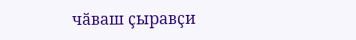чӑваш ҫыравҫи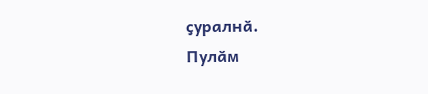ҫуралнӑ.
Пулӑм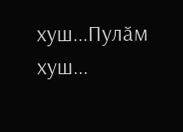хуш...Пулӑм хуш...